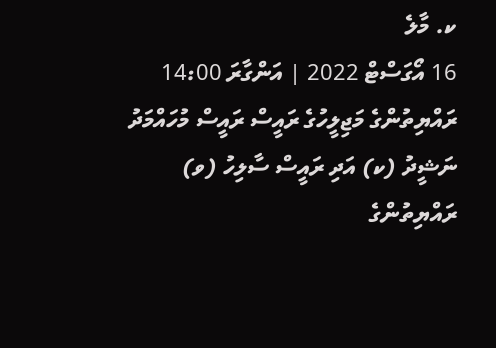ކ. މާލެ
16 އޯގަސްޓް 2022 | އަންގާރަ 14:00
ރައްޔިތުންގެ މަޖިލީހުގެ ރައީސް ރައީސް މުހައްމަދު ނަޝީދު (ކ) އަދި ރައީސް ސާލިހު (ވ)
ރައްޔިތުންގެ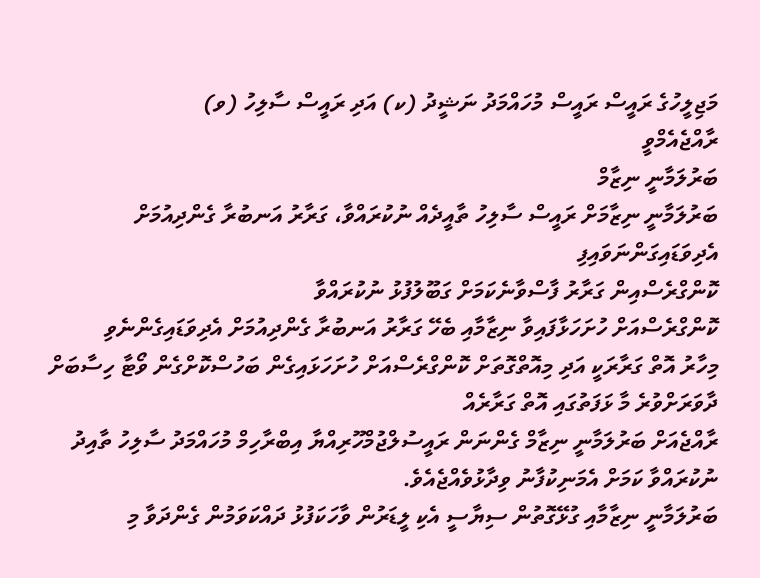މަޖިލީހުގެ ރައީސް ރައީސް މުހައްމަދު ނަޝީދު (ކ) އަދި ރައީސް ސާލިހު (ވ)
ރާއްޖެއެމްވީ
ބަރުލަމާނީ ނިޒާމް
ބަރުލަމާނީ ނިޒާމަށް ރައީސް ސާލިހު ތާއީދެއް ނުކުރައްވާ، ގަރާރު އަނބުރާ ގެންދިއުމަށް އެދިވަޑައިގަންނަވައިފި
ކޮންގްރެސްއިން ގަރާރު ފާސްވާނެކަމަށް ގަބޫލުފުޅު ނުކުރައްވާ
ކޮންގްރެސްއަށް ހުށަހަޅާފައިވާ ނިޒާމާއި ބެހޭ ގަރާރު އަނބުރާ ގެންދިއުމަށް އެދިވަޑައިގެންނެވި
މިހާރު އޮތް ގަރާރަކީ އަދި މިއޮތްގޮތަށް ކޮންގްރެސްއަށް ހުށަހަޅައިގެން ބަހުސްކޮށްގެން ވޯޓާ ހިސާބަށް ދާވަރަށްވުރެ މާ ޅަފަތުގައި އޮތް ގަރާރެއް
ރާއްޖެއަށް ބަރުލަމާނީ ނިޒާމް ގެންނަން ރައީސުލްޖުމްހޫރިއްޔާ އިބްރާހިމް މުހައްމަދު ސާލިހު ތާއިދު ނުކުރައްވާ ކަމަށް އެމަނިކުފާނު ވިދާޅުވެއްޖެއެވެ.
ބަރުލަމާނީ ނިޒާމާއި ގުޅޭގޮތުން ސިޔާސީ އެކި ލީޑަރުން ވާހަކަފުޅު ދައްކަވަމުން ގެންދަވާ މި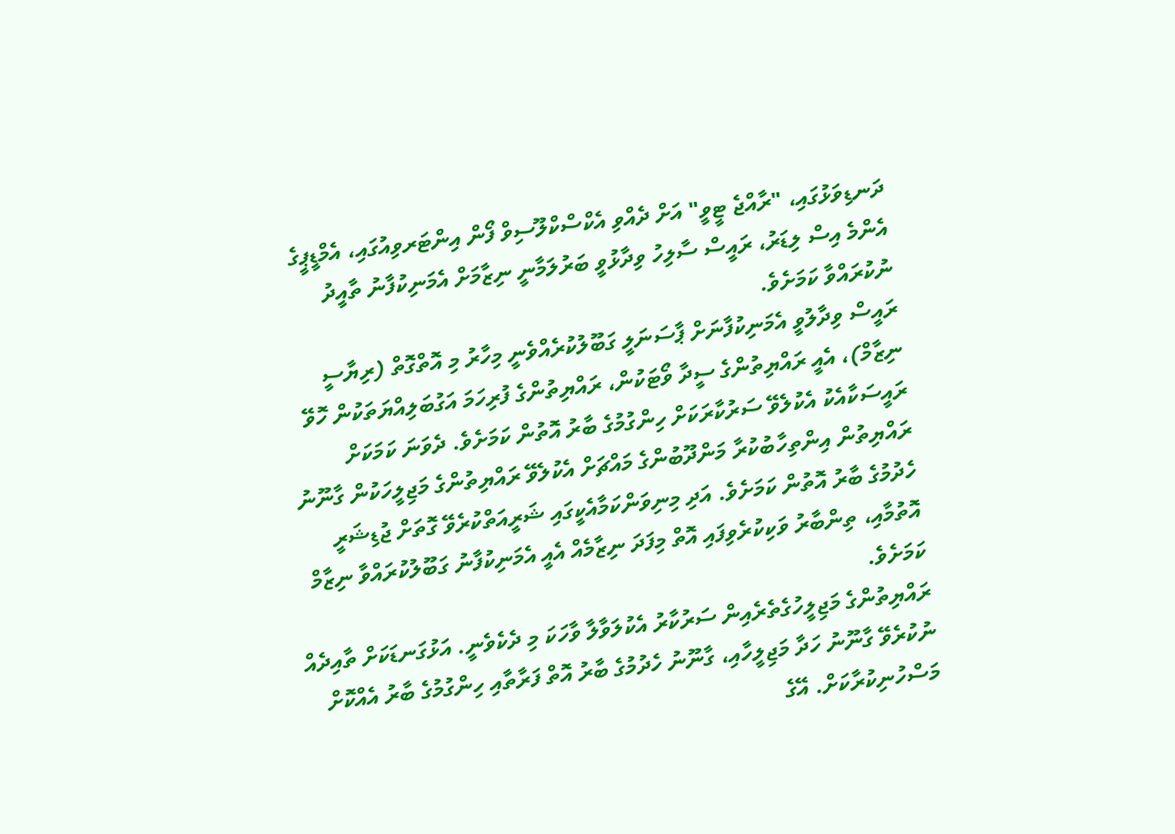ދަނޑިވަޅުގައި، "ރާއްޖެ ޓީވީ" އަށް ދެއްވި އެކްސްކްލޫސިވް ފޯން އިންޓަރވިއުގައި، އެމްޑީޕީގެ އެންމެ އިސް ލިޑަރު، ރައީސް ސާލިހު ވިދާޅުވީ ބަރުލަމާނީ ނިޒާމަށް އެމަނިކުފާނު ތާއީދު ނުކުރައްވާ ކަމަށެވެ.
ރައީސް ވިދާލުވީ އެމަނިކުފާނަށް ޕާސަނަލީ ގަބޫލުކުރެއްވެނީ މިހާރު މި އޮތްގޮތް (ރިޔާސީ ނިޒާމް)، އެއީ ރައްޔިތުންގެ ސީދާ ވޯޓަކުން، ރައްޔިތުންގެ ފުރިހަމަ އަގުބަލިއްޔަތަކުން ހޮވޭ ރައީސަކާއެކު އެކުލެވޭ ސަރުކާރަކަށް ހިންގުމުގެ ބާރު އޮތުން ކަމަށެވެ. ދެވަނަ ކަމަކަށް ރައްޔިތުން އިންތިހާބުކުރާ މަންދޫބުންގެ މައްޗަށް އެކުލެވޭ ރައްޔިތުންގެ މަޖިލީހަކުން ގާނޫނު ހެދުމުގެ ބާރު އޮތުން ކަމަށެވެ. އަދި މިނިވަންކަމާއެކީގައި ޝަރީއަތްކުރެވޭ ގޮތަށް ޖުޑިޝަރީ އޮތުމާއި، ތިންބާރު ވަކިކުރެވިފައި އޮތް މިފަދަ ނިޒާމެއް އެއީ އެމަނިކުފާނު ގަބޫލުކުރައްވާ ނިޒާމް ކަމަށެވެ.
ރައްޔިތުންގެ މަޖިލީހުގެތެރެއިން ސަރުކާރު އެކުލަވާލާ ވާހަކަ މި ދެކެވެނީ. އަޅުގަނޑަކަށް ތާއިދެއް ނުކުރެވޭ ގާނޫނު ހަދާ މަޖިލީހާއި، ގާނޫނު ހެދުމުގެ ބާރު އޮތް ފަރާތާއި ހިންގުމުގެ ބާރު އެއްކޮށް މަސްހުނިކުރާކަށް. އޭގެ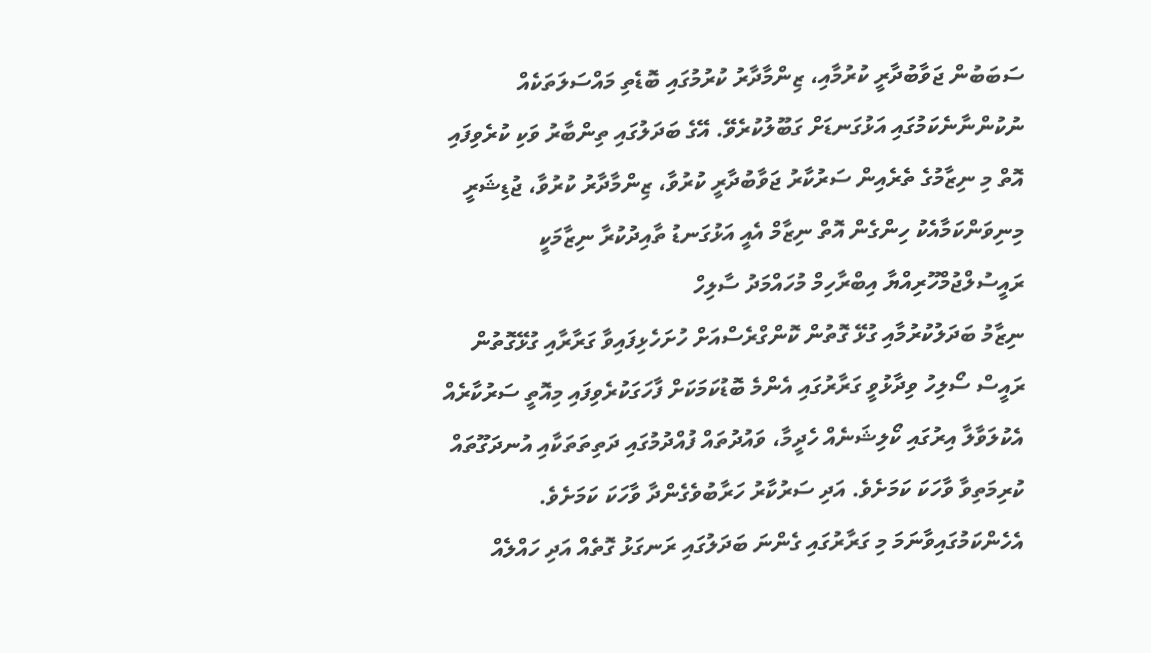ސަބަބުން ޖަވާބުދާރީ ކުރުމާއި، ޒިންމާދާރު ކުރުމުގައި ބޮޑެތި މައްސަލަތަކެއް ނުކުންނާނެކަމުގައި އަޅުގަނޑަށް ގަބޫލުކުރެވޭ. އޭގެ ބަދަލުގައި ތިންބާރު ވަކި ކުރެވިފައި އޮތް މި ނިޒާމުގެ ތެރެއިން ސަރުކާރު ޖަވާބުދާރީ ކުރުވާ، ޒިންމާދާރު ކުރުވާ، ޖުޑިޝަރީ މިނިވަންކަމާއެކު ހިންގެން އޮތް ނިޒާމް އެއީ އަޅުގަނޑު ތާއިދުކުރާ ނިޒާމަކީ
ރައީސުލްޖުމްހޫރިއްޔާ އިބްރާހިމް މުހައްމަދު ސާލިހް
ނިޒާމު ބަދަލުކުރުމާއި ގުޅޭ ގޮތުން ކޮންގްރެސްއަށް ހުށަހެޅިފައިވާ ގަރާރާއި ގުޅޭގޮތުން ރައީސް ސޯލިހު ވިދާޅުވީ ގަރާރުގައި އެންމެ ބޮޑުކަމަކަށް ފާހަގަކުރެވިފައި މިއޮތީ ސަރުކާރެއް އެކުލަވާލާ އިރުގައި ކޯލިޝަނެއް ހެދީމާ، ވައުދުތައް ފުއްދުމުގައި ދަތިތަތަކާއި އުނދަގޫތައް ކުރިމަތިވާ ވާހަކަ ކަމަށެވެ. އަދި ސަރުކާރު ހަރާބުވެގެންދާ ވާހަކަ ކަމަށެވެ. އެހެންކަމުގައިވާނަމަ މި ގަރާރުގައި ގެންނަ ބަދަލުގައި ރަނގަޅު ގޮތެއް އަދި ހައްލެއް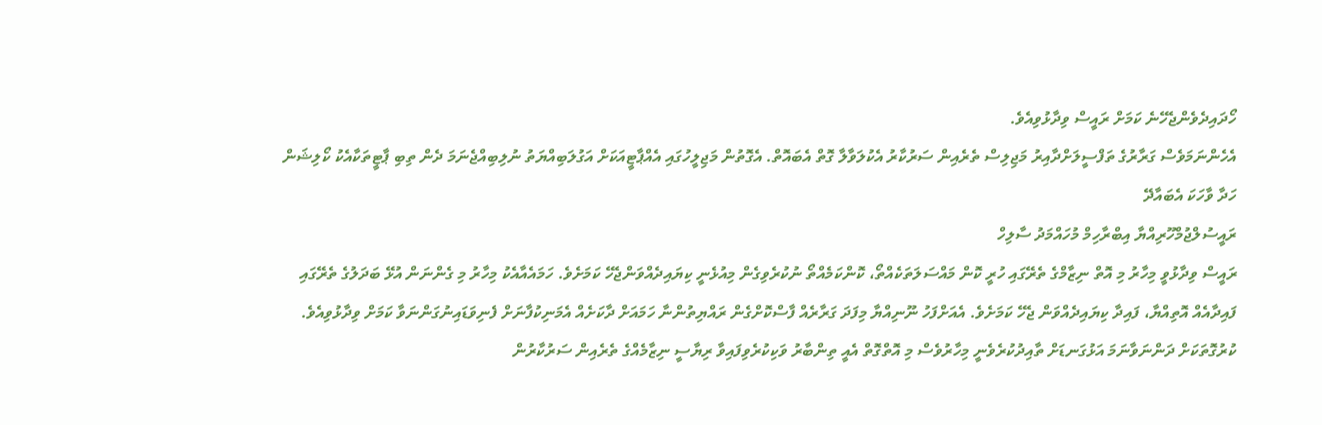ހޯދައިދެވެންޖެހޭނެ ކަމަށް ރައީސް ވިދާޅުވިއެވެ.
އެހެންނަމަވެސް ގަރާރުގެ ތަފްސީލަށްދާއިރު މަޖިލިސް ތެރެއިން ސަރުކާރު އެކުލަވާލާ ގޮތް އެބައޮތް. އެގޮތުން މަޖިލީހުގައި އެއްޕާޓީއަކަށް އަގުލަބިއްޔަތު ނުލިބިއްޖެނަމަ ދެން ތިބި ޕާޓީތަކާއެކު ކޯލިޝަން ހަދާ ވާހަކަ އެބައާދޭ
ރައީސުލްޖުމްހޫރިއްޔާ އިބްރާހިމް މުހައްމަދު ސާލިހް
ރައީސް ވިދާޅުވީ މިހާރު މި އޮތް ނިޒާމްގެ ތެރޭގައި ހުރީ ކޮން މައްސަލަތަކެއްތޯ، ކޮންކަމެއްތޯ ނުކުރެވިގެން މިއުޅެނީ ކިޔައިދެއްވަންޖެހޭ ކަމަށެވެ. ހަމައެއާއެކު މިހާރު މި ގެންނަން އުޅޭ ބަދަލުގެ ތެރޭގައި ފައިދާއެއް އޮތިއްޔާ، ފައިދާ ކިޔައިދެއްވަން ޖެހޭ ކަމަށެވެ. އެއަށްފަހު ނޫނިއްޔާ މިފަދަ ގަރާރެއް ފާސްކޮށްގެން ރައްޔިތުންނާ ހަމައަށް ދާކަށެއް އެމަނިކުފާނަށް ފެނިވަޑައިނުގަންނަވާ ކަމަށް ވިދާޅުވިއެވެ.
ކުރުގޮތަކަށް ދަންނަވާނަމަ އަޅުގަނޑަށް ތާއިދުކުރެވެނީ މިހާރުވެސް މި އޮތްގޮތް އެއީ ތިންބާރު ވަކިކުރެވިފައިވާ ރިޔާސީ ނިޒާމެއްގެ ތެރެއިން ސަރުކާރުން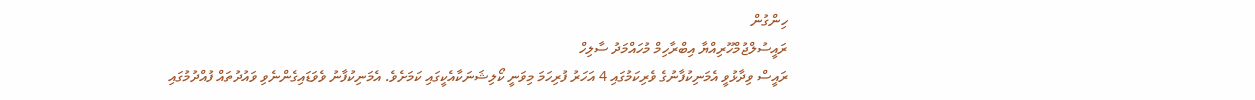ހިންގުން
ރައީސުލްޖުމްހޫރިއްޔާ އިބްރާހިމް މުހައްމަދު ސާލިހް
ރައީސް ވިދާޅުވީ އެމަނިކުފާނުގެ ވެރިކަމުގައި 4 އަހަރު ފުރިހަމަ މިވަނީ ކޯލިޝަނަކާއެކީގައި ކަމަށެވެ. އެމަނިކުފާނު ވެވަޑައިގެންނެވި ވައުދުތައް ފުއްދުމުގައި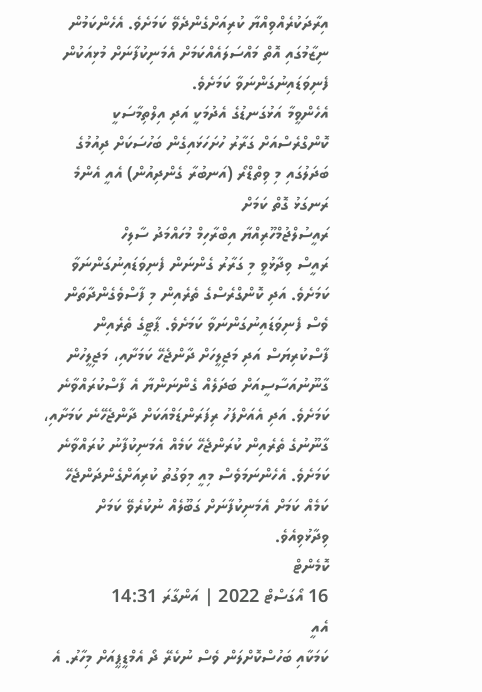އިރާދަކުރެއްވިއްޔާ ކުރިއަށްގެންދެވޭ ކަމަށެވެ. އެހެންކަމުން ނިޒާމުގައި އޮތް މައްސަލައެއްކަމަށް އެމަނިކުފާނަށް މުޅިއަކުން ފެނިވަޑައިނުގަންނަވާ ކަމަށެވެ.
އެހެންވީމާ އަޅުގަނޑުގެ އެދުމަކީ އަދި އިލްތިމާސަކީ ކޮންގްރެސްއަށް ގަރާރު ހުށަހަޅައިގެން ބަހުސަކަށް ދިއުމުގެ ބަދަލުގައި މި ވިތްޑްރޯ (އަނބުރާ ގެންދިއުން) އެއީ އެންމެ ރަނގަޅު ގޮތް ކަމަށް
ރައީސުލްޖުމްހޫރިއްޔާ އިބްރާހިމް މުހައްމަދު ސާލިހް
ރައީސް ވިދާޅުވީ މި ގަރާރު ގެންނަން ފެނިވަޑައިނުގަންނަވާ ކަމަށެވެ. އަދި ކޮންގްރެސްގެ ތެރެއިން މި ފާސްވެގެންދާތަން ވެސް ފެނިވަޑައިނުގަންނަވާ ކަމަށެވެ. ޕާޓީގެ ތެރެއިން ފާސްކުރިޔަސް އަދި މަޖިލީހަށް ދާންޖެހޭ ކަމަށާއި، މަޖިލީހުން ގާނޫނުއަސާސީއަށް ބަދަލެއް ގެންނަންޔާ އެ ފާސްކުރައްވާނެ ކަމަށެވެ. އަދި އެއަށްފަހު ރިފަރަންޑަމްއަކަށް ދާންޖެހޭނެ ކަމަށާއި، ގާނޫނުގެ ތެރެއިން ކުރަންޖެހޭ ކަމެއް އެމަނިކުފާނު ކުރައްވާނެ ކަމަށެވެ. އެހެންނަމަވެސް މިއީ މިވަގުތު ކުރިއަށްގެންދަންޖެހޭ ކަމެއް ކަމަށް އެމަނިކުފާނަށް ގަބޫލެއް ނުކުރެވޭ ކަމަށް ވިދާޅުވިއެވެ.
ކޮމެންޓް
16 އޯގަސްޓް 2022 | އަންގާރަ 14:31
އެއީ
ކަމަކާއި ބަހުސްކޮށްލަން ވެސް ނުކެރޭ ދޯ އެމްޑީޕީއަށް މިހާރު. އެ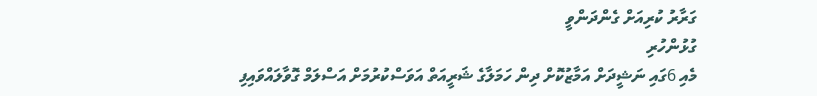ގަރާރު ކުރިއަށް ގެންދަންވީ
ގުޅުންހުރި
މެއި 6ގައި ނަޝީދަށް އަމާޒުކޮށް ދިން ހަމަލާގެ ޝަރީއަތް އަވަސްކުރުމަށް އަސްލަމް ގޮވާލައްވައިފި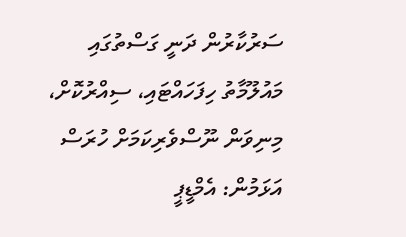ސަރުކާރުން ދަނީ ގަސްތުގައި މައުލޫމާތު ހިފަހައްޓައި، ސިއްރުކޮށް، މިނިވަން ނޫސްވެރިކަމަށް ހުރަސް އަޅަމުން: އެމްޑީޕީ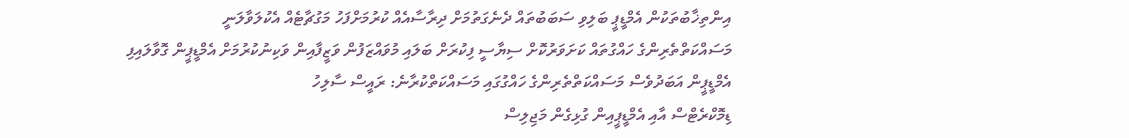އިންތިޚާބުތަކުން އެމްޑީޕީ ބަލިވި ސަބަބުތައް ދެނެގަތުމަށް ދިރާސާއެއް ކުރުމަށްފަހު މަގުޗާޓެއް އެކުލަވާލަނީ
މަސައްކަތްތެރިންގެ ހައްގުތައް ކަށަވަރުކޮށް ސިޔާސީ ފިކުރަށް ބަލައި މުވައްޒަފުން ވަޒީފާއިން ވަކިނުކުރުމަށް އެމްޑީޕީން ގޮވާލައިފި
އެމްޑީޕީން އަބަދުވެސް މަސައްކަތްތެރިންގެ ހައްގުގައި މަސައްކަތްކުރާނެ: ރައީސް ސާލިހު
ޑިމޮކްރެޓްސް އާއި އެމްޑީޕީއިން ގުޅިގެން މަޖިލިސް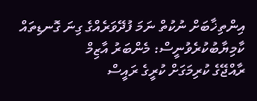އިންތިޚާބަށް ނުކުތް ނަމަ ފުދޭވަރެއްގެ ގިނަ ގޮނޑިތައް ކާމިޔާބުކުރެވުނީސް: މެންބަރު އާޒިމް
ރާއްޖޭގެ ކުރިމަގަށް ކުރީގެ ރައީސް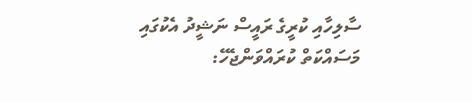ސާލިހާއި ކުރީގެ ރައީސް ނަޝީދު އެކުގައި މަސައްކަތް ކުރައްވަންޖެހޭ: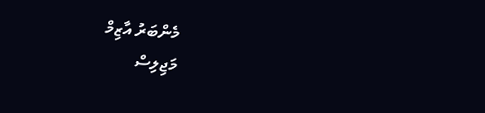މެންބަރު އާޒިމް
މަޖިލިސް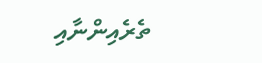ތެރެއިންނާއި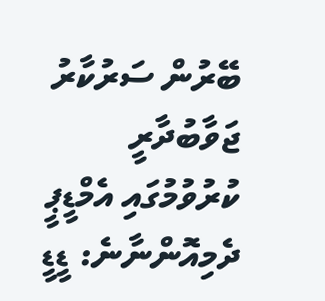ބޭރުން ސަރުކާރު ޖަވާބުދާރީ ކުރުވުމުގައި އެމްޑީޕީ ދެމިއޮންނާނެ: ޑީޑީ